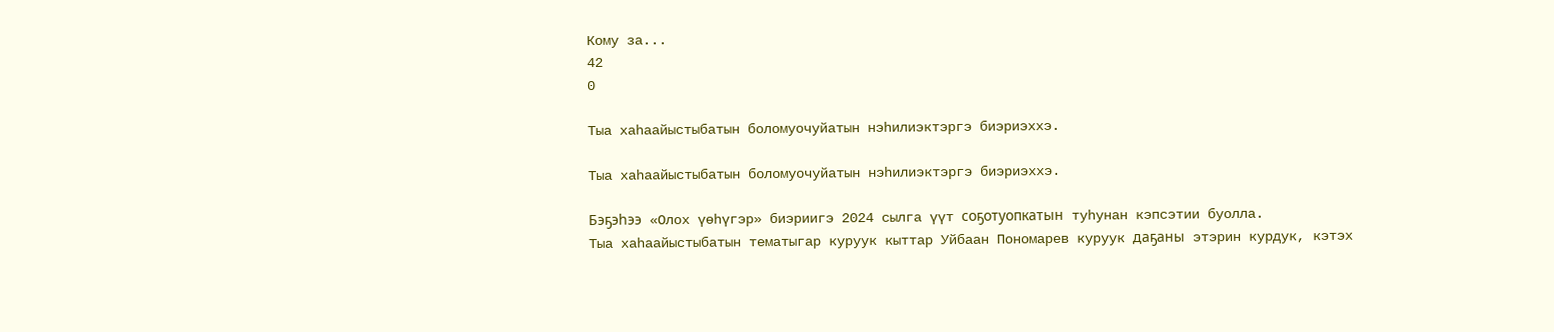Кому за...
42
0

Тыа хаһаайыстыбатын боломуочуйатын нэһилиэктэргэ биэриэххэ.

Тыа хаһаайыстыбатын боломуочуйатын нэһилиэктэргэ биэриэххэ.

Бэҕэһээ «Олох үөһүгэр» биэриигэ 2024 сылга үүт соҕотуопкатын туһунан кэпсэтии буолла.
Тыа хаһаайыстыбатын тематыгар куруук кыттар Уйбаан Пономарев куруук даҕаны этэрин курдук, кэтэх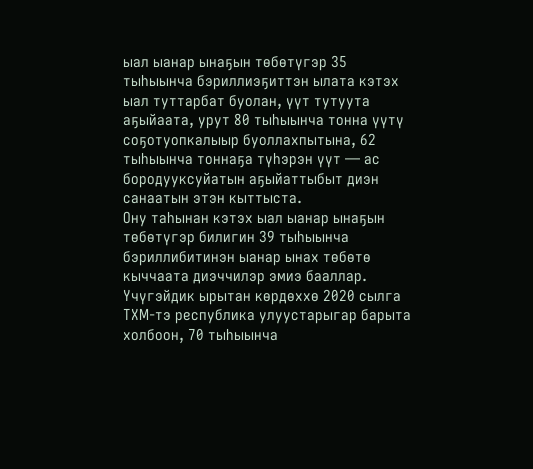ыал ыанар ынаҕын төбөтүгэр 35 тыһыынча бэриллиэҕиттэн ылата кэтэх ыал туттарбат буолан, үүт тутуута аҕыйаата, урут 80 тыһыынча тонна үүтү соҕотуопкалыыр буоллахпытына, 62 тыһыынча тоннаҕа түһэрэн үүт — ас бородууксуйатын аҕыйаттыбыт диэн санаатын этэн кыттыста.
Ону таһынан кэтэх ыал ыанар ынаҕын төбөтүгэр билигин 39 тыһыынча бэриллибитинэн ыанар ынах төбөтө кыччаата диэччилэр эмиэ бааллар.
Үчүгэйдик ырытан көрдөххө 2020 сылга ТХМ-тэ республика улуустарыгар барыта холбоон, 70 тыһыынча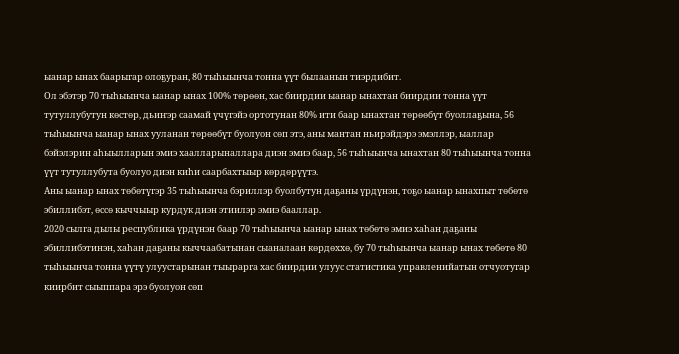ыанар ынах баарыгар олоҕуран, 80 тыһыынча тонна үүт былаанын тиэрдибит.
Ол эбэтэр 70 тыһыынча ыанар ынах 100% төрөөн, хас биирдии ыанар ынахтан биирдии тонна үүт тутуллубутун көстөр, дьиҥэр саамай үчүгэйэ ортотунан 80% ити баар ынахтан төрөөбүт буоллаҕына, 56 тыһыынча ыанар ынах ууланан төрөөбүт буолуон сөп этэ, аны мантан ньирэйдэрэ эмэллэр, ыаллар бэйэлэрин аһыылларын эмиэ хаалларыналлара диэн эмиэ баар, 56 тыһыынча ынахтан 80 тыһыынча тонна үүт тутуллубута буолуо диэн киһи саарбахтыыр көрдөрүүтэ.
Аны ыанар ынах төбөтүгэр 35 тыһыынча бэриллэр буолбутун даҕаны үрдүнэн, тоҕо ыанар ынахпыт төбөтө эбиллибэт, өссө кыччыыр курдук диэн этиилэр эмиэ бааллар.
2020 сылга дылы республика үрдүнэн баар 70 тыһыынча ыанар ынах төбөтө эмиэ хаһан даҕаны эбиллибэтинэн, хаһан даҕаны кыччаабатынан сыаналаан көрдөххө, бу 70 тыһыынча ыанар ынах төбөтө 80 тыһыынча тонна үүтү улуустарынан тыырарга хас биирдии улуус статистика управленийатын отчуотугар киирбит сыыппара эрэ буолуон сөп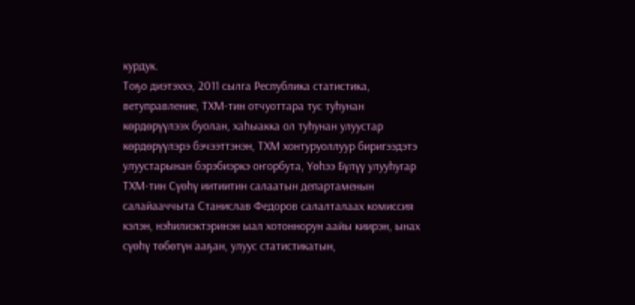курдук.
Тоҕо диэтэххэ, 2011 сылга Республика статистика, ветуправление, ТХМ-тин отчуоттара тус туһунан көрдөрүүлээх буолан, хаһыакка ол туһунан улуустар көрдөрүүлэрэ бэчээттэнэн, ТХМ хонтуруоллуур биригээдэтэ улуустарынан бэрэбиэркэ оҥорбута, Үөһээ Бүлүү улууһугар ТХМ-тин Сүөһү иитиитин салаатын департаменын салайааччыта Станислав Федоров салалталаах комиссия кэлэн, нэһилиэктэринэн ыал хотоннорун аайы киирэн, ынах сүөһү төбөтүн ааҕан, улуус статистикатын,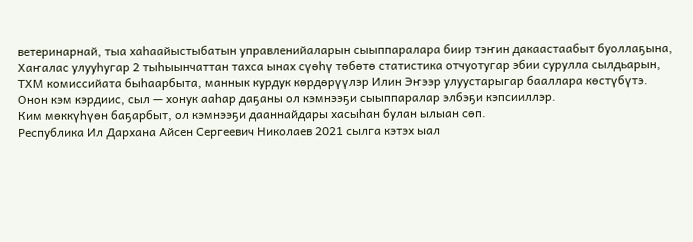ветеринарнай, тыа хаһаайыстыбатын управленийаларын сыыппаралара биир тэҥин дакаастаабыт буоллаҕына, Хаҥалас улууһугар 2 тыһыынчаттан тахса ынах сүөһү төбөтө статистика отчуотугар эбии сурулла сылдьарын, ТХМ комиссийата быһаарбыта, маннык курдук көрдөрүүлэр Илин Эҥээр улуустарыгар бааллара көстүбүтэ.
Онон кэм кэрдиис, сыл — хонук ааһар даҕаны ол кэмнээҕи сыыппаралар элбэҕи кэпсииллэр.
Ким мөккүһүөн баҕарбыт, ол кэмнээҕи дааннайдары хасыһан булан ылыан сөп.
Республика Ил Дархана Айсен Сергеевич Николаев 2021 сылга кэтэх ыал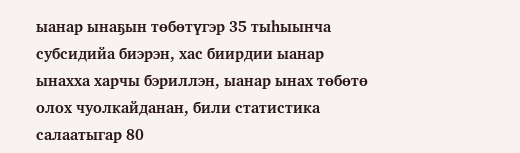ыанар ынаҕын төбөтүгэр 35 тыһыынча субсидийа биэрэн, хас биирдии ыанар ынахха харчы бэриллэн, ыанар ынах төбөтө олох чуолкайданан, били статистика салаатыгар 80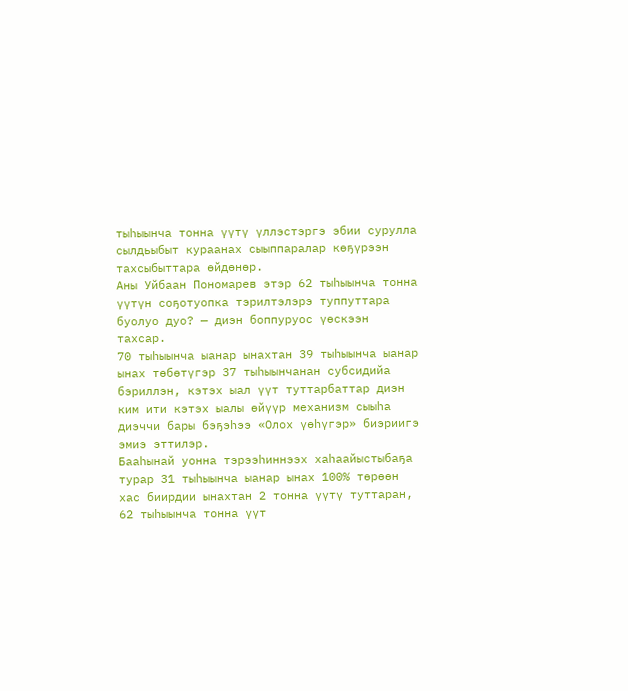тыһыынча тонна үүтү үллэстэргэ эбии сурулла сылдьыбыт кураанах сыыппаралар көҕүрээн тахсыбыттара өйдөнөр.
Аны Уйбаан Пономарев этэр 62 тыһыынча тонна үүтүн соҕотуопка тэрилтэлэрэ туппуттара буолуо дуо? — диэн боппуруос үөскээн тахсар.
70 тыһыынча ыанар ынахтан 39 тыһыынча ыанар ынах төбөтүгэр 37 тыһыынчанан субсидийа бэриллэн, кэтэх ыал үүт туттарбаттар диэн ким ити кэтэх ыалы өйүүр механизм сыыһа диэччи бары бэҕэһээ «Олох үөһүгэр» биэриигэ эмиэ эттилэр.
Бааһынай уонна тэрээһиннээх хаһаайыстыбаҕа турар 31 тыһыынча ыанар ынах 100% төрөөн хас биирдии ынахтан 2 тонна үүтү туттаран, 62 тыһыынча тонна үүт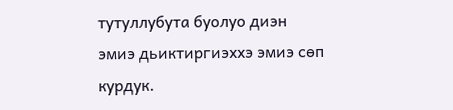тутуллубута буолуо диэн эмиэ дьиктиргиэххэ эмиэ сөп курдук.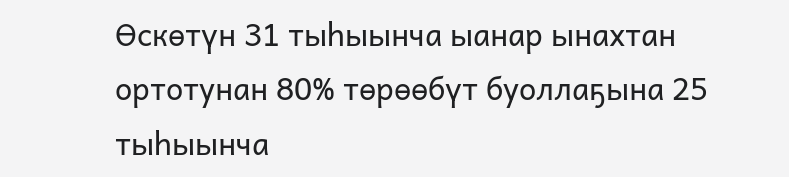Өскөтүн 31 тыһыынча ыанар ынахтан ортотунан 80% төрөөбүт буоллаҕына 25 тыһыынча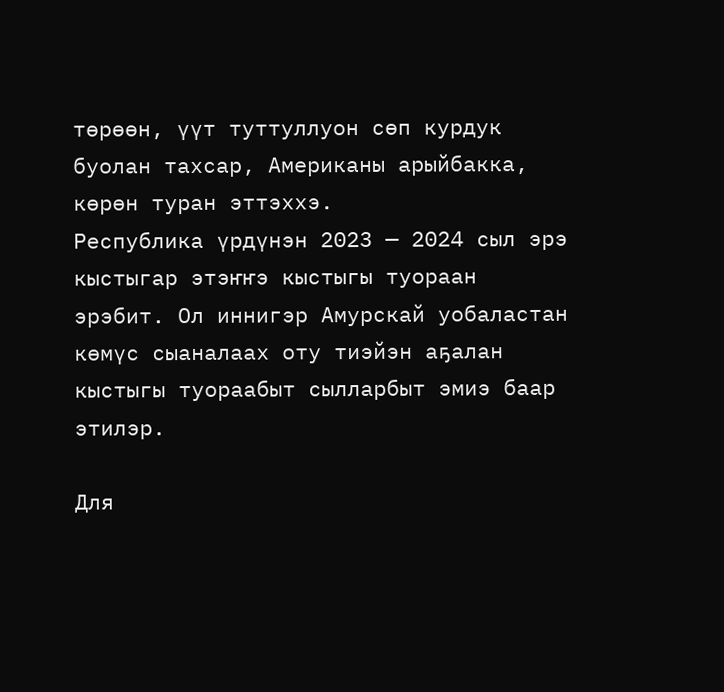төрөөн, үүт туттуллуон сөп курдук буолан тахсар, Американы арыйбакка, көрөн туран эттэххэ.
Республика үрдүнэн 2023 — 2024 сыл эрэ кыстыгар этэҥҥэ кыстыгы туораан эрэбит. Ол иннигэр Амурскай уобаластан көмүс сыаналаах оту тиэйэн аҕалан кыстыгы туораабыт сылларбыт эмиэ баар этилэр.

Для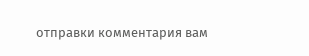отправки комментария вам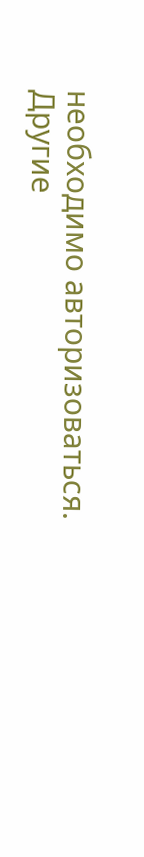необходимо авторизоваться.
Другие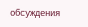обсуждения